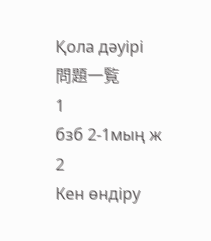Қола дәуірі
問題一覧
1
бзб 2-1мың ж
2
Кен өндіру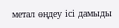метал өңдеу ісі дамыды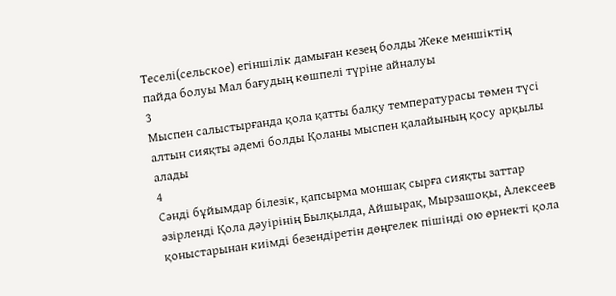Теселі(сельское) егіншілік дамыған кезең болды Жеке меншіктің пайда болуы Мал бағудың көшпелі түріне айналуы
3
Мыспен салыстырғанда қола қатты балқу температурасы төмен түсі алтын сияқты әдемі болды Қоланы мыспен қалайының қосу арқылы алады
4
Сәнді бұйымдар білезік, қапсырма моншақ сырға сияқты заттар әзірленді Қола дәуірінің Былқылда, Айшырақ, Мырзашоқы, Алексеев қоныстарынан киімді безендіретін дөңгелек пішінді ою өрнекті қола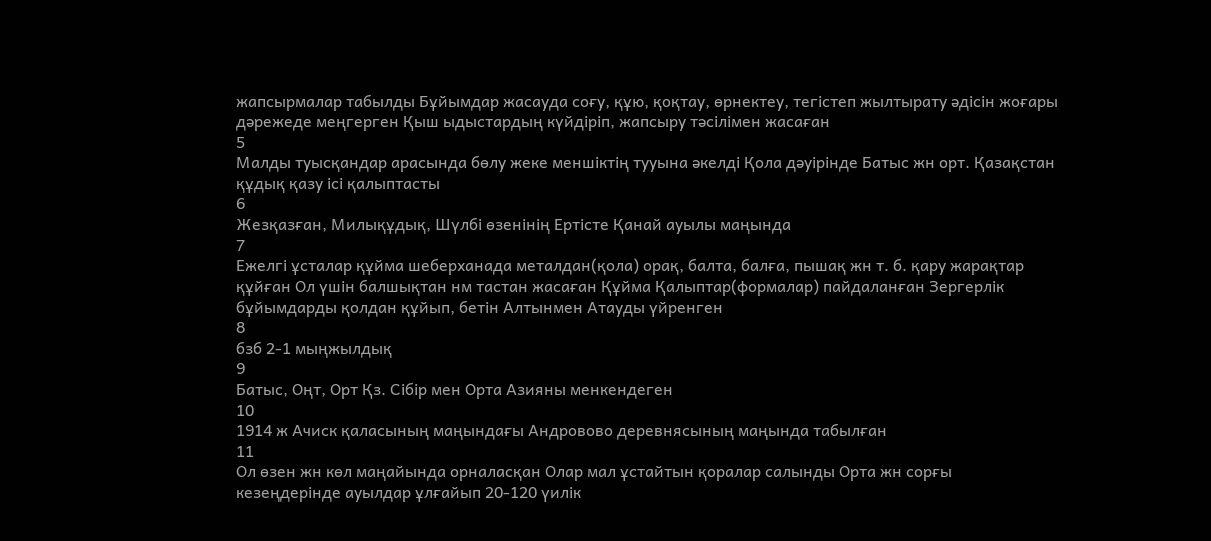жапсырмалар табылды Бұйымдар жасауда соғу, құю, қоқтау, өрнектеу, тегістеп жылтырату әдісін жоғары дәрежеде меңгерген Қыш ыдыстардың күйдіріп, жапсыру тәсілімен жасаған
5
Малды туысқандар арасында бөлу жеке меншіктің тууына әкелді Қола дәуірінде Батыс жн орт. Қазақстан құдық қазу ісі қалыптасты
6
Жезқазған, Милықұдық, Шүлбі өзенінің Ертісте Қанай ауылы маңында
7
Ежелгі ұсталар құйма шеберханада металдан(қола) орақ, балта, балға, пышақ жн т. б. қару жарақтар құйған Ол үшін балшықтан нм тастан жасаған Құйма Қалыптар(формалар) пайдаланған Зергерлік бұйымдарды қолдан құйып, бетін Алтынмен Атауды үйренген
8
бзб 2-1 мыңжылдық
9
Батыс, Оңт, Орт Қз. Сібір мен Орта Азияны менкендеген
10
1914 ж Ачиск қаласының маңындағы Андровово деревнясының маңында табылған
11
Ол өзен жн көл маңайында орналасқан Олар мал ұстайтын қоралар салынды Орта жн сорғы кезеңдерінде ауылдар ұлғайып 20-120 үилік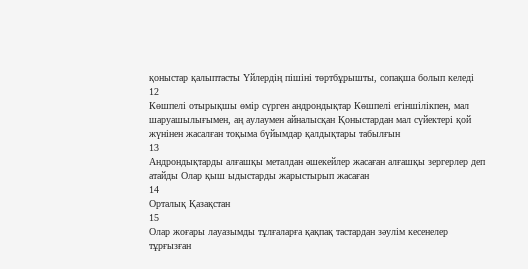қоныстар қалыптасты Үйлердің пішіні төртбұрышты, сопақша болып келеді
12
Көшпелі отырықшы өмір сүрген андрондықтар Көшпелі егіншілікпен, мал шаруашылығымен, аң аулаумен айналысқан Қоныстардан мал сүйектері қой жүнінен жасалған тоқыма бүйымдар қалдықтары табылғын
13
Андрондықтарды алғашқы металдан әшекейлер жасаған алғашқы зергерлер деп атайды Олар қыш ыдыстарды жарыстырып жасаған
14
Орталық Қазақстан
15
Олар жоғары лауазымды тұлғаларға қақпақ тастардан зәулім кесенелер тұрғызған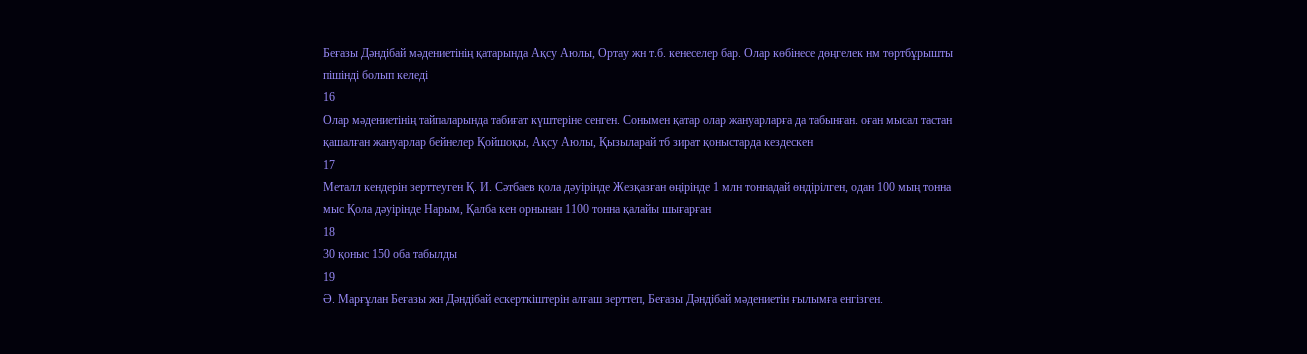Беғазы Дәндібай мәдениетінің қатарында Ақсу Аюлы, Ортау жн т.б. кенеселер бар. Олар көбінесе дөңгелек нм төртбұрышты пішінді болып келеді
16
Олар мәдениетінің тайпаларында табиғат күштеріне сенген. Сонымен қатар олар жануарларға да табынған. оған мысал тастан қашалған жануарлар бейнелер Қойшоқы, Ақсу Аюлы, Қызыларай тб зират қоныстарда кездескен
17
Металл кендерін зерттеуген Қ. И. Сәтбаев қола дәуірінде Жезқазған өңірінде 1 млн тоннадай өндірілген, одан 100 мың тонна мыс Қола дәуірінде Нарым, Қалба кен орнынан 1100 тонна қалайы шығарған
18
30 қоныс 150 оба табылды
19
Ә. Марғұлан Беғазы жн Дәндібай ескерткіштерін алғаш зерттеп, Беғазы Дәндібай мәдениетін ғылымға енгізген.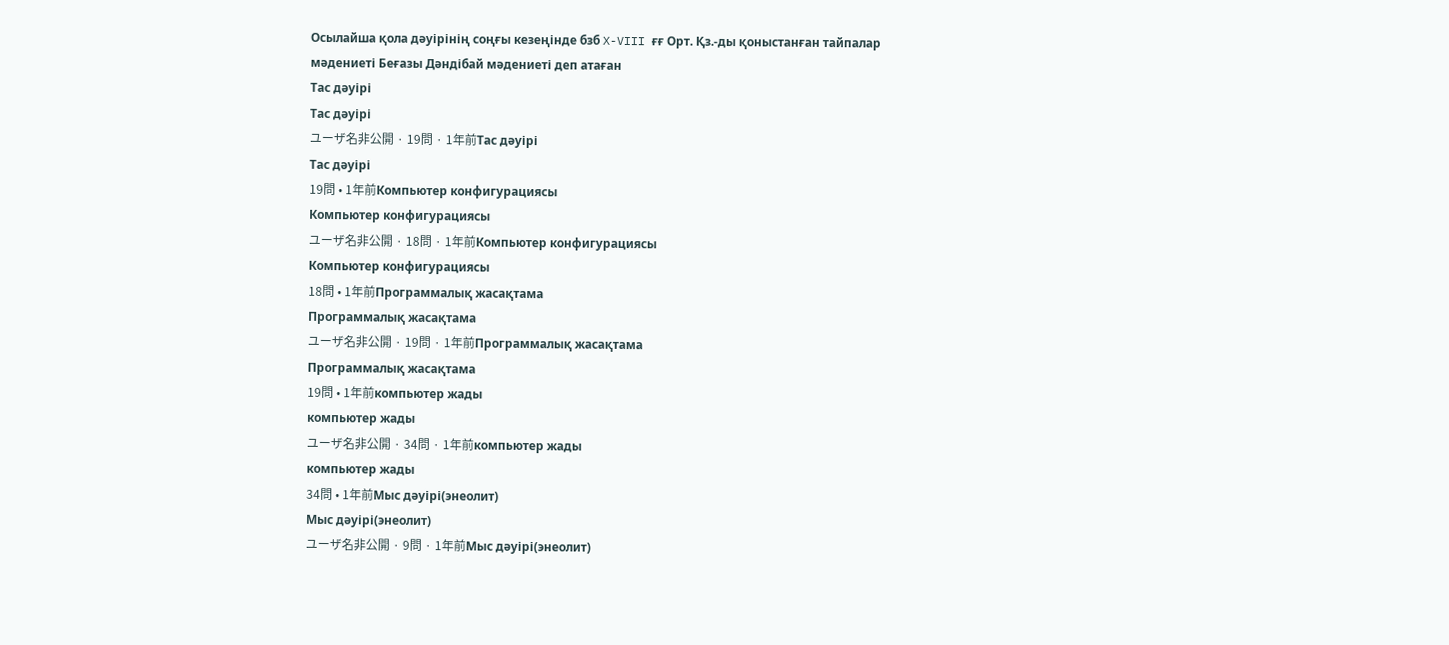Осылайша қола дәуірінің соңғы кезеңінде бзб X-VIII ғғ Орт. Қз.-ды қоныстанған тайпалар мәдениеті Беғазы Дәндібай мәдениеті деп атаған
Тас дәуірі
Тас дәуірі
ユーザ名非公開 · 19問 · 1年前Тас дәуірі
Тас дәуірі
19問 • 1年前Компьютер конфигурациясы
Компьютер конфигурациясы
ユーザ名非公開 · 18問 · 1年前Компьютер конфигурациясы
Компьютер конфигурациясы
18問 • 1年前Программалық жасақтама
Программалық жасақтама
ユーザ名非公開 · 19問 · 1年前Программалық жасақтама
Программалық жасақтама
19問 • 1年前компьютер жады
компьютер жады
ユーザ名非公開 · 34問 · 1年前компьютер жады
компьютер жады
34問 • 1年前Мыс дәуірі(энеолит)
Мыс дәуірі(энеолит)
ユーザ名非公開 · 9問 · 1年前Мыс дәуірі(энеолит)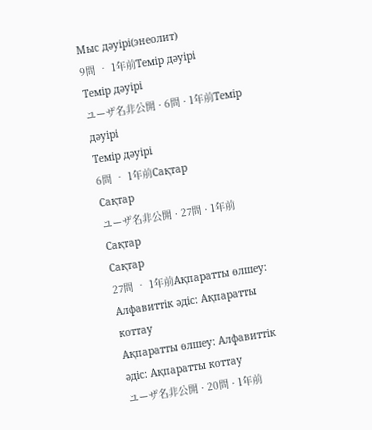Мыс дәуірі(энеолит)
9問 • 1年前Темір дәуірі
Темір дәуірі
ユーザ名非公開 · 6問 · 1年前Темір дәуірі
Темір дәуірі
6問 • 1年前Сақтар
Сақтар
ユーザ名非公開 · 27問 · 1年前Сақтар
Сақтар
27問 • 1年前Ақпаратты өлшеу: Алфавиттік әдіс: Ақпаратты коттау
Ақпаратты өлшеу: Алфавиттік әдіс: Ақпаратты коттау
ユーザ名非公開 · 20問 · 1年前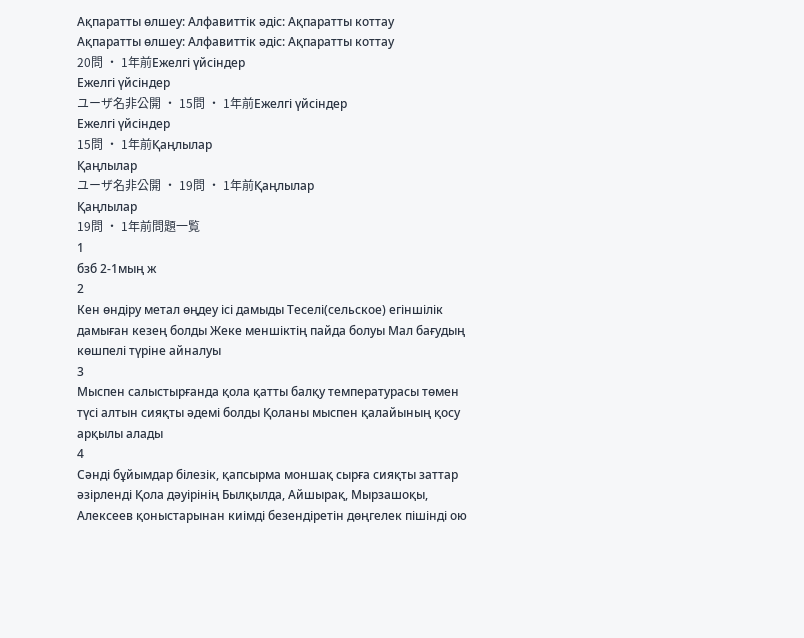Ақпаратты өлшеу: Алфавиттік әдіс: Ақпаратты коттау
Ақпаратты өлшеу: Алфавиттік әдіс: Ақпаратты коттау
20問 • 1年前Ежелгі үйсіндер
Ежелгі үйсіндер
ユーザ名非公開 · 15問 · 1年前Ежелгі үйсіндер
Ежелгі үйсіндер
15問 • 1年前Қаңлылар
Қаңлылар
ユーザ名非公開 · 19問 · 1年前Қаңлылар
Қаңлылар
19問 • 1年前問題一覧
1
бзб 2-1мың ж
2
Кен өндіру метал өңдеу ісі дамыды Теселі(сельское) егіншілік дамыған кезең болды Жеке меншіктің пайда болуы Мал бағудың көшпелі түріне айналуы
3
Мыспен салыстырғанда қола қатты балқу температурасы төмен түсі алтын сияқты әдемі болды Қоланы мыспен қалайының қосу арқылы алады
4
Сәнді бұйымдар білезік, қапсырма моншақ сырға сияқты заттар әзірленді Қола дәуірінің Былқылда, Айшырақ, Мырзашоқы, Алексеев қоныстарынан киімді безендіретін дөңгелек пішінді ою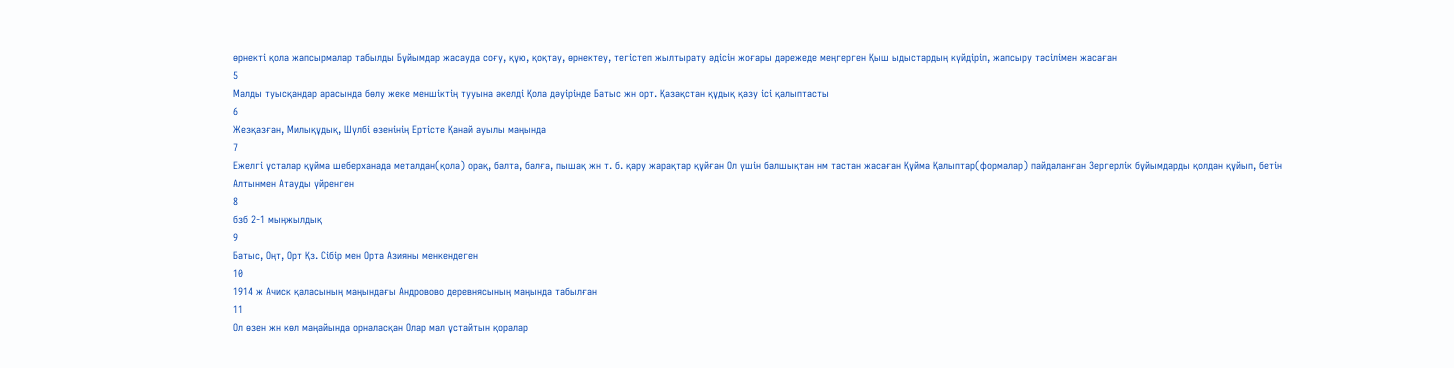өрнекті қола жапсырмалар табылды Бұйымдар жасауда соғу, құю, қоқтау, өрнектеу, тегістеп жылтырату әдісін жоғары дәрежеде меңгерген Қыш ыдыстардың күйдіріп, жапсыру тәсілімен жасаған
5
Малды туысқандар арасында бөлу жеке меншіктің тууына әкелді Қола дәуірінде Батыс жн орт. Қазақстан құдық қазу ісі қалыптасты
6
Жезқазған, Милықұдық, Шүлбі өзенінің Ертісте Қанай ауылы маңында
7
Ежелгі ұсталар құйма шеберханада металдан(қола) орақ, балта, балға, пышақ жн т. б. қару жарақтар құйған Ол үшін балшықтан нм тастан жасаған Құйма Қалыптар(формалар) пайдаланған Зергерлік бұйымдарды қолдан құйып, бетін Алтынмен Атауды үйренген
8
бзб 2-1 мыңжылдық
9
Батыс, Оңт, Орт Қз. Сібір мен Орта Азияны менкендеген
10
1914 ж Ачиск қаласының маңындағы Андровово деревнясының маңында табылған
11
Ол өзен жн көл маңайында орналасқан Олар мал ұстайтын қоралар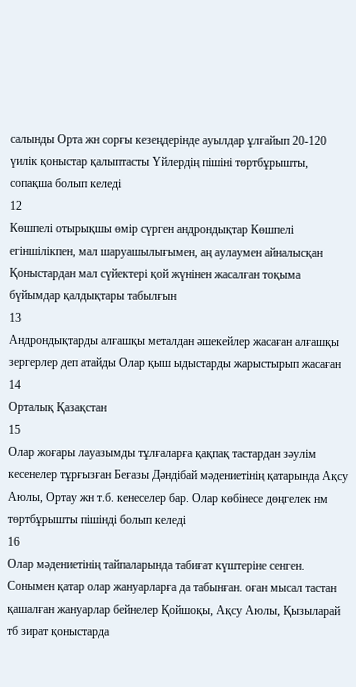салынды Орта жн сорғы кезеңдерінде ауылдар ұлғайып 20-120 үилік қоныстар қалыптасты Үйлердің пішіні төртбұрышты, сопақша болып келеді
12
Көшпелі отырықшы өмір сүрген андрондықтар Көшпелі егіншілікпен, мал шаруашылығымен, аң аулаумен айналысқан Қоныстардан мал сүйектері қой жүнінен жасалған тоқыма бүйымдар қалдықтары табылғын
13
Андрондықтарды алғашқы металдан әшекейлер жасаған алғашқы зергерлер деп атайды Олар қыш ыдыстарды жарыстырып жасаған
14
Орталық Қазақстан
15
Олар жоғары лауазымды тұлғаларға қақпақ тастардан зәулім кесенелер тұрғызған Беғазы Дәндібай мәдениетінің қатарында Ақсу Аюлы, Ортау жн т.б. кенеселер бар. Олар көбінесе дөңгелек нм төртбұрышты пішінді болып келеді
16
Олар мәдениетінің тайпаларында табиғат күштеріне сенген. Сонымен қатар олар жануарларға да табынған. оған мысал тастан қашалған жануарлар бейнелер Қойшоқы, Ақсу Аюлы, Қызыларай тб зират қоныстарда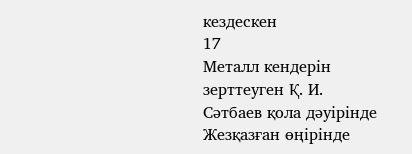кездескен
17
Металл кендерін зерттеуген Қ. И. Сәтбаев қола дәуірінде Жезқазған өңірінде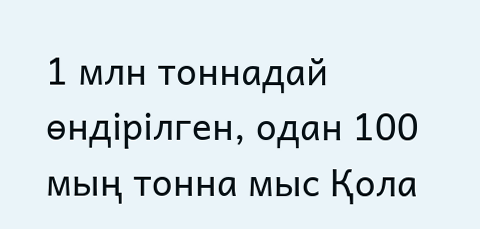1 млн тоннадай өндірілген, одан 100 мың тонна мыс Қола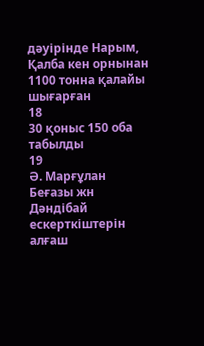дәуірінде Нарым, Қалба кен орнынан 1100 тонна қалайы шығарған
18
30 қоныс 150 оба табылды
19
Ә. Марғұлан Беғазы жн Дәндібай ескерткіштерін алғаш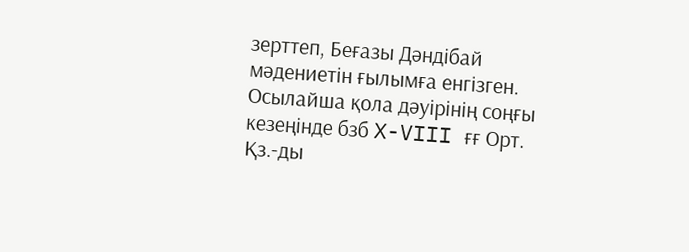зерттеп, Беғазы Дәндібай мәдениетін ғылымға енгізген. Осылайша қола дәуірінің соңғы кезеңінде бзб X-VIII ғғ Орт. Қз.-ды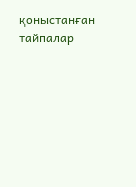қоныстанған тайпалар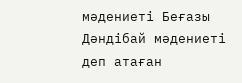мәдениеті Беғазы Дәндібай мәдениеті деп атаған